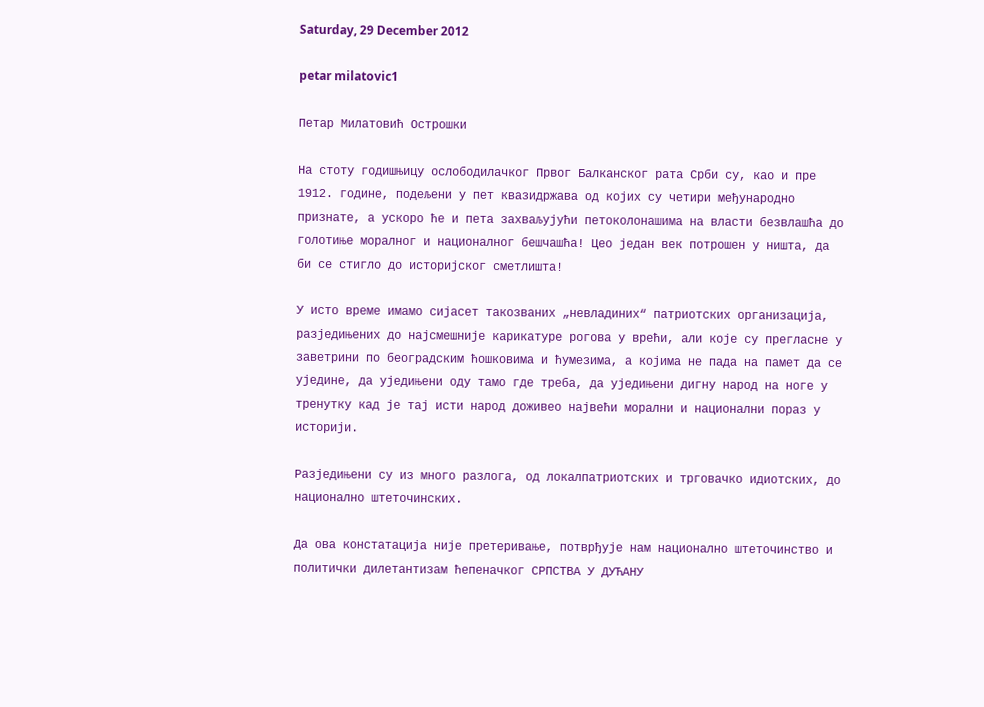Saturday, 29 December 2012

petar milatovic1

Петар Милатовић Острошки

На стоту годишњицу ослободилачког Првог Балканског рата Срби су, као и пре 1912. године, подељени у пет квазидржава од којих су четири међународно признате, а ускоро ће и пета захваљујући петоколонашима на власти безвлашћа до голотиње моралног и националног бешчашћа! Цео један век потрошен у ништа, да би се стигло до историјског сметлишта!

У исто време имамо сијасет такозваних „невладиних“ патриотских организација, разједињених до најсмешније карикатуре рогова у врећи, али које су прегласне у заветрини по београдским ћошковима и ћумезима, а којима не пада на памет да се уједине, да уједињени оду тамо где треба, да уједињени дигну народ на ноге у тренутку кад је тај исти народ доживео највећи морални и национални пораз у историји.

Разједињени су из много разлога, од локалпатриотских и трговачко идиотских, до национално штеточинских.

Да ова констатација није претеривање, потврђује нам национално штеточинство и политички дилетантизам ћепеначког СРПСТВА У ДУЋАНУ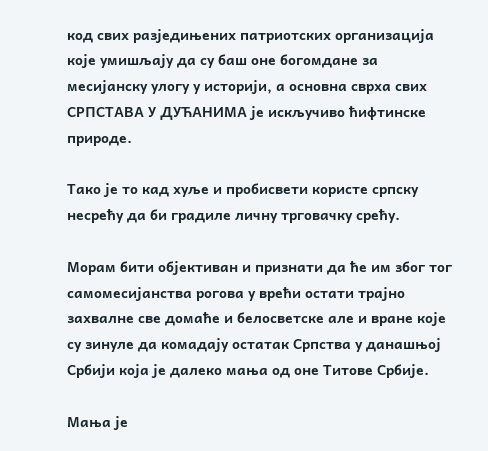код свих разједињених патриотских организација које умишљају да су баш оне богомдане за месијанску улогу у историји, а основна сврха свих СРПСТАВА У ДУЋАНИМА је искључиво ћифтинске природе.

Тако је то кад хуље и пробисвети користе српску несрећу да би градиле личну трговачку срећу.

Морам бити објективан и признати да ће им због тог самомесијанства рогова у врећи остати трајно захвалне све домаће и белосветске але и вране које су зинуле да комадају остатак Српства у данашњој Србији која је далеко мања од оне Титове Србије.

Мања је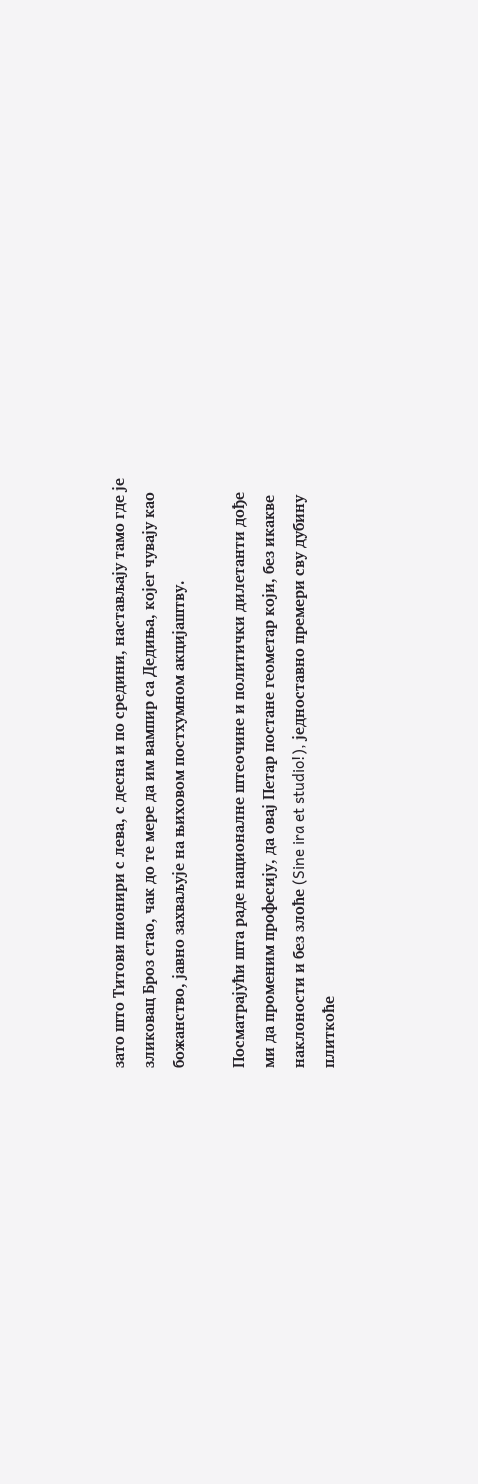зато што Титови пионири с лева, с десна и по средини, настављају тамо где је зликовац Броз стао, чак до те мере да им вампир са Дедиња, којег чувају као божанство, јавно захваљује на њиховом постхумном акцијаштву.

Посматрајући шта раде националне штеочине и политички дилетанти дође ми да променим професију, да овај Петар постане геометар који, без икакве наклоности и без злоће (Sine ira et studio!), једноставно премери сву дубину плиткоће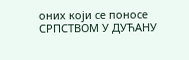оних који се поносе СРПСТВОМ У ДУЋАНУ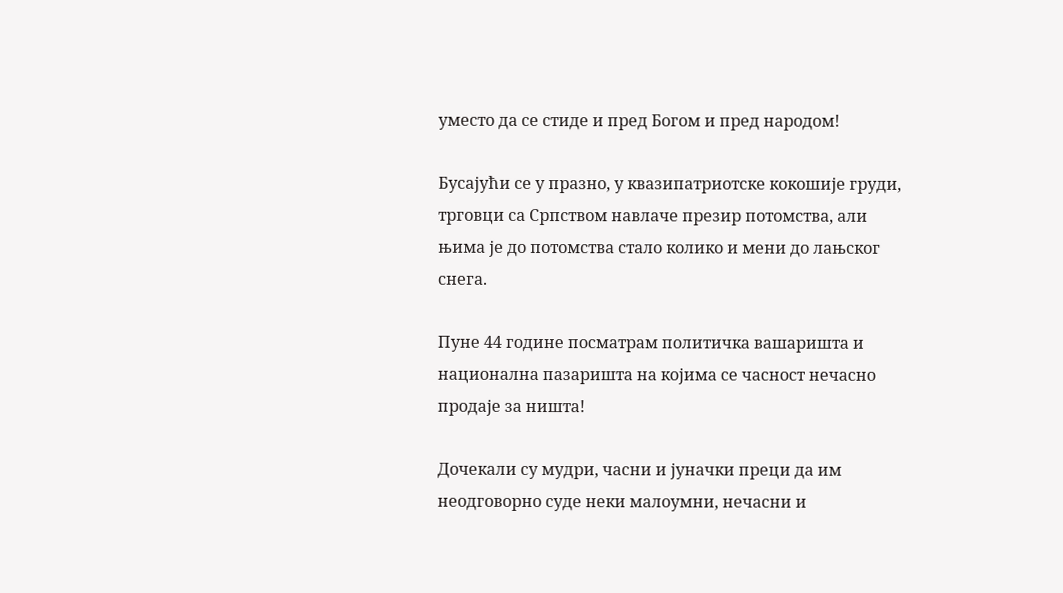уместо да се стиде и пред Богом и пред народом!

Бусајући се у празно, у квазипатриотске кокошије груди, трговци са Српством навлаче презир потомства, али њима је до потомства стало колико и мени до лањског снега.

Пуне 44 године посматрам политичка вашаришта и национална пазаришта на којима се часност нечасно продаје за ништа!

Дочекали су мудри, часни и јуначки преци да им неодговорно суде неки малоумни, нечасни и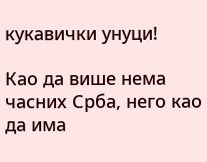кукавички унуци!

Као да више нема часних Срба, него као да има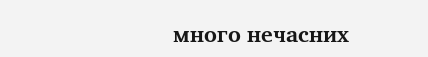много нечасних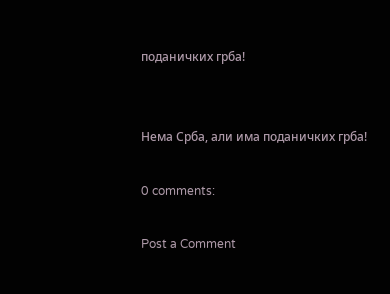поданичких грба!


Нема Срба, али има поданичких грба!

0 comments:

Post a Comment